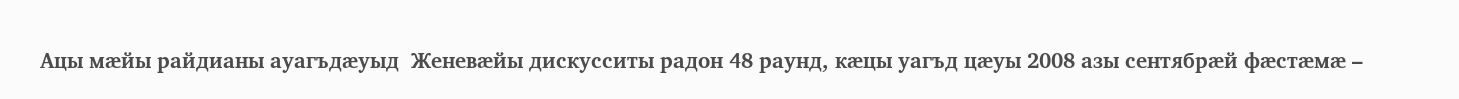Ацы мæйы райдианы ауагъдæуыд  Женевæйы дискусситы радон 48 раунд, кæцы уагъд цæуы 2008 азы сентябрæй фæстæмæ –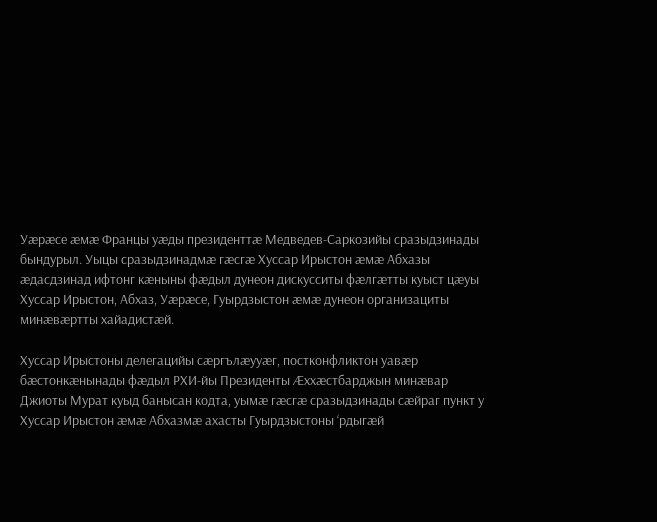Уæрæсе æмæ Францы уæды президенттæ Медведев-Саркозийы сразыдзинады бындурыл. Уыцы сразыдзинадмæ гæсгæ Хуссар Ирыстон æмæ Абхазы æдасдзинад ифтонг кæныны фæдыл дунеон дискусситы фæлгæтты куыст цæуы Хуссар Ирыстон, Абхаз, Уæрæсе, Гуырдзыстон æмæ дунеон организациты минæвæртты хайадистæй.

Хуссар Ирыстоны делегацийы сæргълæууæг, постконфликтон уавæр бæстонкæнынады фæдыл РХИ-йы Президенты Æххæстбарджын минæвар Джиоты Мурат куыд банысан кодта, уымæ гæсгæ сразыдзинады сæйраг пункт у Хуссар Ирыстон æмæ Абхазмæ ахасты Гуырдзыстоны ‘рдыгæй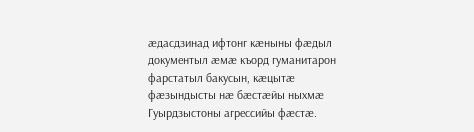æдасдзинад ифтонг кæныны фæдыл документыл æмæ къорд гуманитарон фарстатыл бакусын, кæцытæ фæзындысты нæ бæстæйы ныхмæ Гуырдзыстоны агрессийы фæстæ.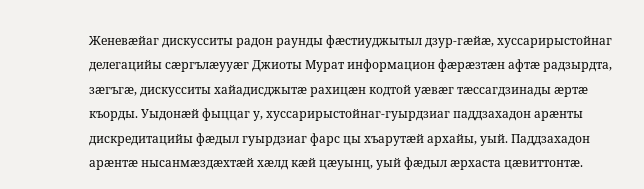Женевæйаг дискусситы радон раунды фæстиуджытыл дзур-гæйæ, хуссарирыстойнаг делегацийы сæргълæууæг Джиоты Мурат информацион фæрæзтæн афтæ радзырдта, зæгъгæ, дискусситы хайадисджытæ рахицæн кодтой уæвæг тæссагдзинады æртæ къорды. Уыдонæй фыццаг у, хуссарирыстойнаг-гуырдзиаг паддзахадон арæнты дискредитацийы фæдыл гуырдзиаг фарс цы хъарутæй архайы, уый. Паддзахадон арæнтæ нысанмæздæхтæй хæлд кæй цæуынц, уый фæдыл æрхаста цæвиттонтæ.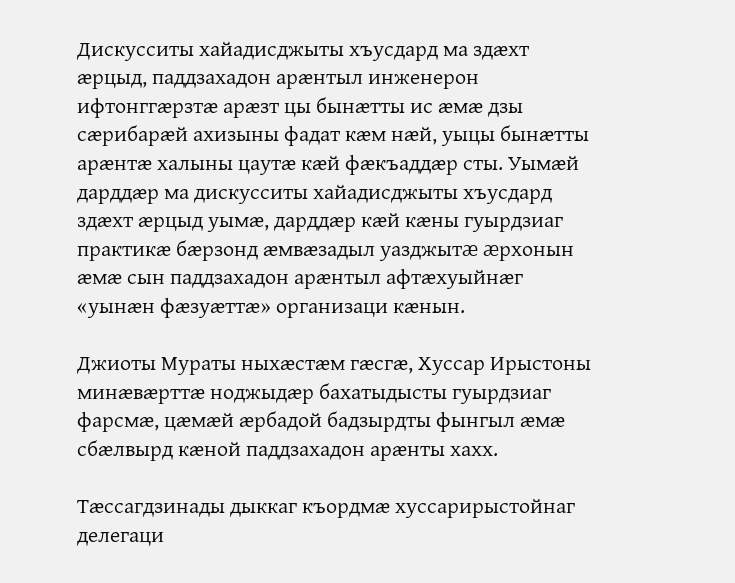Дискусситы хайадисджыты хъусдард ма здæхт æрцыд, паддзахадон арæнтыл инженерон ифтонггæрзтæ арæзт цы бынæтты ис æмæ дзы сæрибарæй ахизыны фадат кæм нæй, уыцы бынæтты арæнтæ халыны цаутæ кæй фæкъаддæр сты. Уымæй дарддæр ма дискусситы хайадисджыты хъусдард здæхт æрцыд уымæ, дарддæр кæй кæны гуырдзиаг практикæ бæрзонд æмвæзадыл уазджытæ æрхонын æмæ сын паддзахадон арæнтыл афтæхуыйнæг «уынæн фæзуæттæ» организаци кæнын.

Джиоты Мураты ныхæстæм гæсгæ, Хуссар Ирыстоны минæвæрттæ ноджыдæр бахатыдысты гуырдзиаг фарсмæ, цæмæй æрбадой бадзырдты фынгыл æмæ сбæлвырд кæной паддзахадон арæнты хахх.

Тæссагдзинады дыккаг къордмæ хуссарирыстойнаг делегаци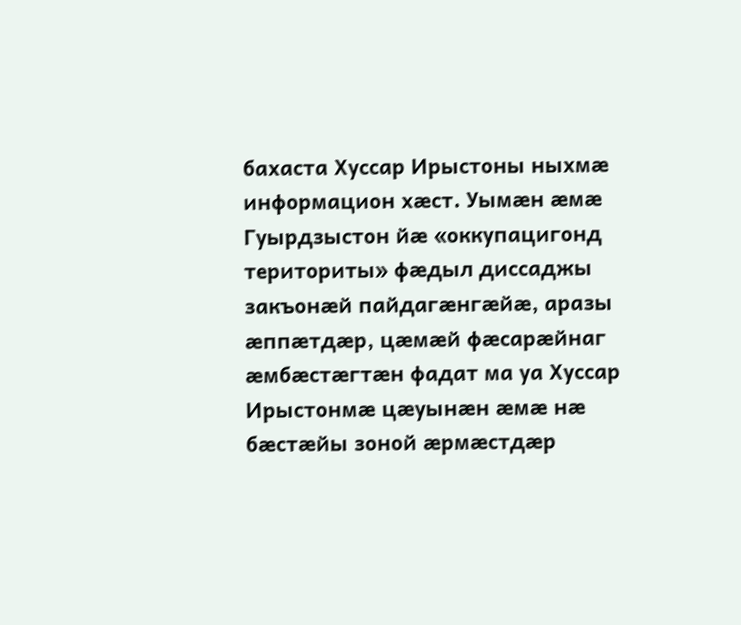бахаста Хуссар Ирыстоны ныхмæ информацион хæст. Уымæн æмæ Гуырдзыстон йæ «оккупацигонд териториты» фæдыл диссаджы закъонæй пайдагæнгæйæ, аразы æппæтдæр, цæмæй фæсарæйнаг æмбæстæгтæн фадат ма уа Хуссар Ирыстонмæ цæуынæн æмæ нæ бæстæйы зоной æрмæстдæр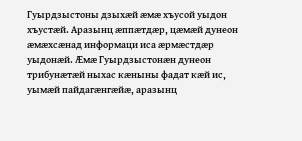Гуырдзыстоны дзыхæй æмæ хъусой уыдон хъустæй. Аразынц æппæтдæр, цæмæй дунеон æмæхсæнад информаци иса æрмæстдæр уыдонæй. Æмæ Гуырдзыстонæн дунеон трибунæтæй ныхас кæныны фадат кæй ис, уымæй пайдагæнгæйæ, аразынц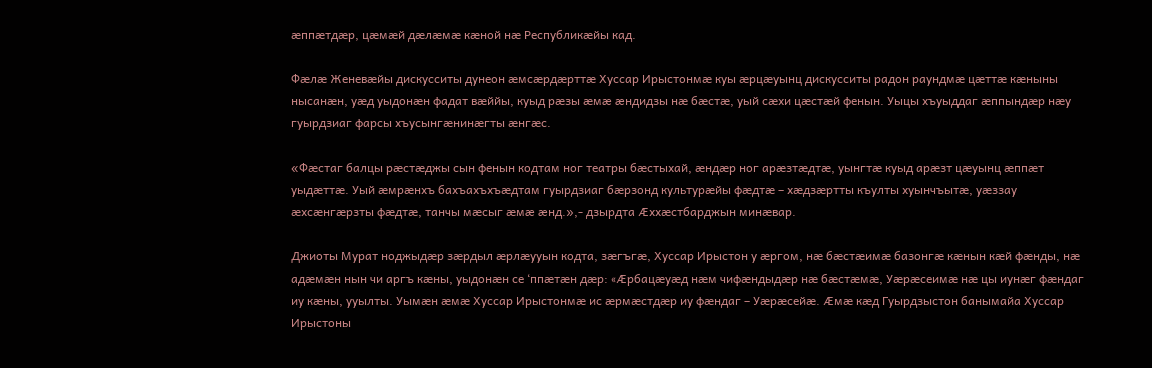æппæтдæр, цæмæй дæлæмæ кæной нæ Республикæйы кад.

Фæлæ Женевæйы дискусситы дунеон æмсæрдæрттæ Хуссар Ирыстонмæ куы æрцæуынц дискусситы радон раундмæ цæттæ кæныны нысанæн, уæд уыдонæн фадат вæййы, куыд рæзы æмæ æндидзы нæ бæстæ, уый сæхи цæстæй фенын. Уыцы хъуыддаг æппындæр нæу гуырдзиаг фарсы хъусынгæнинæгты æнгæс.

«Фæстаг балцы рæстæджы сын фенын кодтам ног театры бæстыхай, æндæр ног арæзтæдтæ, уынгтæ куыд арæзт цæуынц æппæт уыдæттæ. Уый æмрæнхъ бахъахъхъæдтам гуырдзиаг бæрзонд культурæйы фæдтæ – хæдзæртты къулты хуынчъытæ, уæззау æхсæнгæрзты фæдтæ, танчы мæсыг æмæ æнд.»,- дзырдта Æххæстбарджын минæвар.

Джиоты Мурат ноджыдæр зæрдыл æрлæууын кодта, зæгъгæ, Хуссар Ирыстон у æргом, нæ бæстæимæ базонгæ кæнын кæй фæнды, нæ адæмæн нын чи аргъ кæны, уыдонæн се ‘ппæтæн дæр: «Æрбацæуæд нæм чифæндыдæр нæ бæстæмæ, Уæрæсеимæ нæ цы иунæг фæндаг иу кæны, ууылты. Уымæн æмæ Хуссар Ирыстонмæ ис æрмæстдæр иу фæндаг – Уæрæсейæ. Æмæ кæд Гуырдзыстон банымайа Хуссар Ирыстоны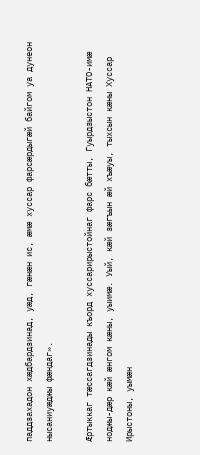паддзахадон хæдбардзинад, уæд, гæнæн ис, æмæ хуссар фарсæрдыгæй байгом уа дунеон нысаниуæджы фæндаг».

Æртыккаг тæссагдзинады къорд хуссарирыстойнаг фарс бæтты, Гуырдзыстон НАТО-имæ ноджы-дæр кæй æнгом кæны, уыимæ. Уый, кæй зæгъын æй хъæуы, тыхсын кæны Хуссар Ирыстоны, уымæн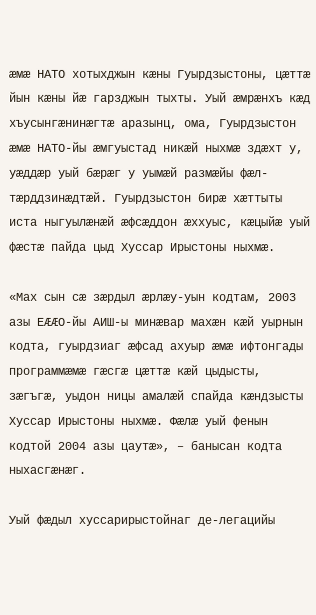æмæ НАТО хотыхджын кæны Гуырдзыстоны, цæттæ йын кæны йæ гарзджын тыхты. Уый æмрæнхъ кæд хъусынгæнинæгтæ аразынц, ома, Гуырдзыстон æмæ НАТО-йы æмгуыстад никæй ныхмæ здæхт у, уæддæр уый бæрæг у уымæй размæйы фæл-тæрддзинæдтæй. Гуырдзыстон бирæ хæттыты иста ныгуылæнæй æфсæддон æххуыс, кæцыйæ уый фæстæ пайда цыд Хуссар Ирыстоны ныхмæ.

«Мах сын сæ зæрдыл æрлæу-уын кодтам, 2003 азы ЕÆÆО-йы АИШ-ы минæвар махæн кæй уырнын кодта, гуырдзиаг æфсад ахуыр æмæ ифтонгады программæмæ гæсгæ цæттæ кæй цыдысты, зæгъгæ, уыдон ницы амалæй спайда кæндзысты Хуссар Ирыстоны ныхмæ. Фæлæ уый фенын кодтой 2004 азы цаутæ», – банысан кодта ныхасгæнæг.

Уый фæдыл хуссарирыстойнаг де-легацийы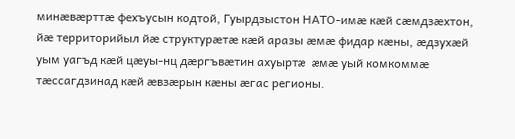минæвæрттæ фехъусын кодтой, Гуырдзыстон НАТО-имæ кæй сæмдзæхтон, йæ территорийыл йæ структурæтæ кæй аразы æмæ фидар кæны, æдзухæй уым уагъд кæй цæуы-нц дæргъвæтин ахуыртæ æмæ уый комкоммæ тæссагдзинад кæй æвзæрын кæны æгас регионы.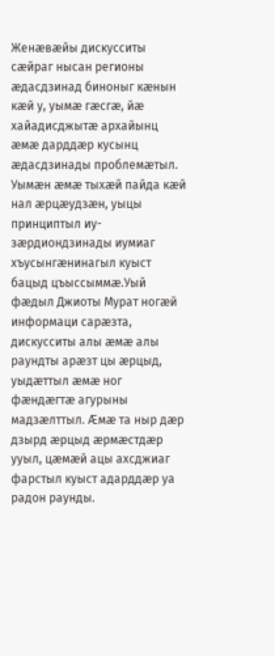Женæвæйы дискусситы сæйраг нысан регионы æдасдзинад биноныг кæнын кæй у, уымæ гæсгæ, йæ хайадисджытæ архайынц æмæ дарддæр кусынц æдасдзинады проблемæтыл. Уымæн æмæ тыхæй пайда кæй нал æрцæудзæн, уыцы принциптыл иу-зæрдиондзинады иумиаг хъусынгæнинагыл куыст бацыд цъыссыммæ.Уый фæдыл Джиоты Мурат ногæй информаци сарæзта, дискусситы алы æмæ алы раундты арæзт цы æрцыд, уыдæттыл æмæ ног фæндæгтæ агурыны мадзæлттыл. Æмæ та ныр дæр дзырд æрцыд æрмæстдæр ууыл, цæмæй ацы ахсджиаг фарстыл куыст адарддæр уа радон раунды.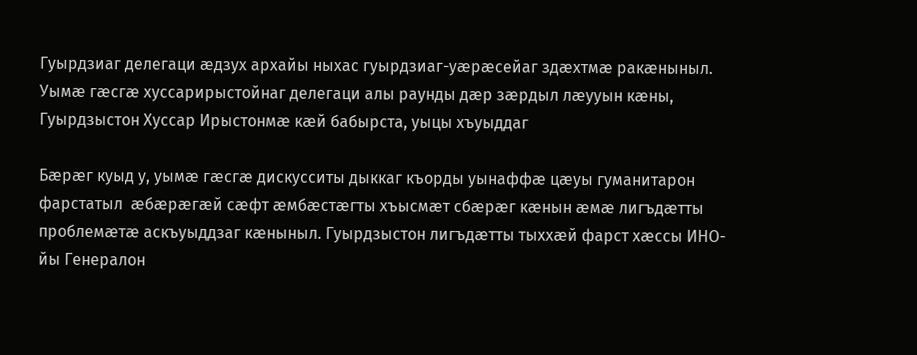Гуырдзиаг делегаци æдзух архайы ныхас гуырдзиаг-уæрæсейаг здæхтмæ ракæныныл. Уымæ гæсгæ хуссарирыстойнаг делегаци алы раунды дæр зæрдыл лæууын кæны, Гуырдзыстон Хуссар Ирыстонмæ кæй бабырста, уыцы хъуыддаг

Бæрæг куыд у, уымæ гæсгæ дискусситы дыккаг къорды уынаффæ цæуы гуманитарон фарстатыл  æбæрæгæй сæфт æмбæстæгты хъысмæт сбæрæг кæнын æмæ лигъдæтты проблемæтæ аскъуыддзаг кæныныл. Гуырдзыстон лигъдæтты тыххæй фарст хæссы ИНО-йы Генералон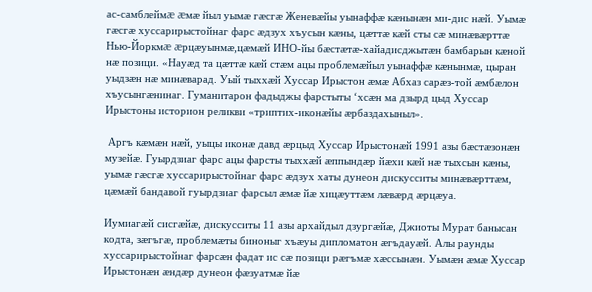ас-самблеймæ æмæ йыл уымæ гæсгæ Женевæйы уынаффæ кæнынæн ми-дис нæй. Уымæ гæсгæ хуссарирыстойнаг фарс æдзух хъусын кæны, цæттæ кæй сты сæ минæвæрттæ Нью-Йоркмæ æрцæуынмæ,цæмæй ИНО-йы бæстæтæ-хайадисджытæн бамбарын кæной нæ позици. «Науæд та цæттæ кæй стæм ацы проблемæйыл уынаффæ кæнынмæ, цыран уыдзæн нæ минæварад. Уый тыххæй Хуссар Ирыстон æмæ Абхаз сарæз-той æмбæлон хъусынгæнинаг. Гуманитарон фадыджы фарстыты ‘хсæн ма дзырд цыд Хуссар Ирыстоны историон реликви «триптих-иконæйы æрбаздахыныл».

 Аргъ кæмæн нæй, уыцы иконæ давд æрцыд Хуссар Ирыстонæй 1991 азы бæстæзонæн музейæ. Гуырдзиаг фарс ацы фарсты тыххæй æппындæр йæхи кæй нæ тыхсын кæны, уымæ гæсгæ хуссарирыстойнаг фарс æдзух хаты дунеон дискусситы минæвæрттæм, цæмæй бандавой гуырдзиаг фарсыл æмæ йæ хицæуттæм лæвæрд æрцæуа.

Иумиагæй сисгæйæ, дискусситы 11 азы архайдыл дзургæйæ, Джиоты Мурат банысан кодта, зæгъгæ, проблемæты биноныг хъæуы дипломатон æгъдауæй. Алы раунды хуссарирыстойнаг фарсæн фадат ис сæ позици рæгъмæ хæссынæн. Уымæн æмæ Хуссар Ирыстонæн æндæр дунеон фæзуатмæ йæ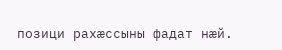позици рахæссыны фадат нæй.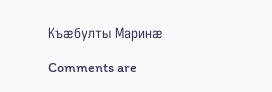Къӕбулты Маринӕ

Comments are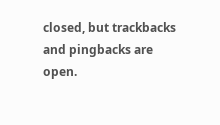closed, but trackbacks and pingbacks are open.